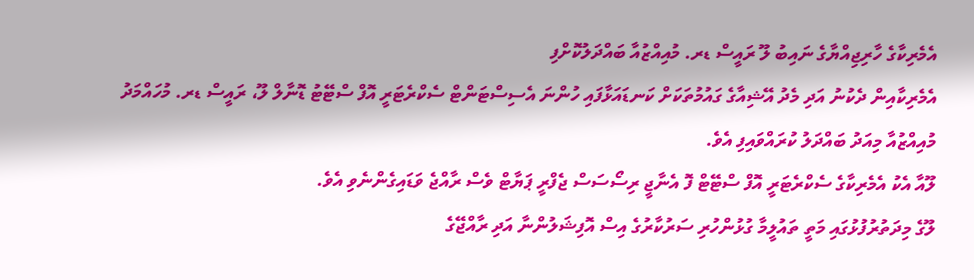އެމެރިކާގެ ހާރިޖިއްޔާގެ ނައިބު ލޫ ރައީސް ޑރ. މުއިއްޒުއާ ބައްދަލުކޮށްފި
އެމެރިކާއިން ދެކުނު އަދި މެދު އޭޝިއާގެ ގައުމުތަކަށް ކަނޑައަޅާފައި ހުންނަ އެސިސްޓަންޓް ސެކްރެޓަރީ އޮފް ސްޓޭޓު ޑޮނާލް ލޫ، ރައީސް ޑރ. މުހައްމަދު މުއިއްޒުއާ މިއަދު ބައްދަލު ކުރައްވައިފި އެވެ.
ލޫއާ އެކު އެމެރިކާގެ ސެކްރެޓަރީ އޮފް ސްޓޭޓް ފޮ އެނާޖީ ރިސޯސަސް ޖެފްރީ ޕަޔާޓް ވެސް ރާއްޖެ ވަޑައިގެންނެވި އެވެ.
ލޫގެ މިދަތުރުފުޅުގައި މަތީ ތައުލީމާ ގުޅުންހުރި ސަރުކާރުގެ އިސް އޮފިޝަލުންނާ އަދި ރާއްޖޭގެ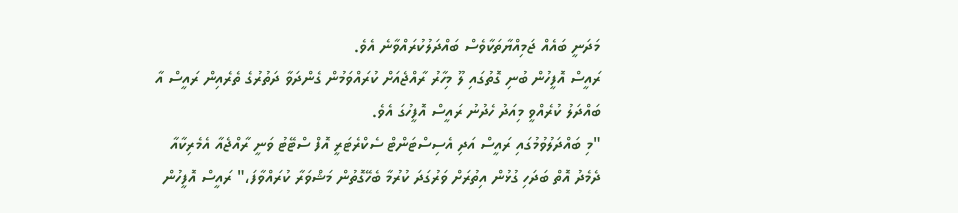މަދަނީ ބައެއް ޖަމިއްޔާތަކާވެސް ބައްދަލުކުރައްވާނެ އެވެ.
ރައީސް އޮފީހުން ބުނި ގޮތުގައި ލޫ މިހާރު ރާއްޖެއަށް ކުރައްވަމުން ގެންދަވާ ދަތުރުގެ ތެރެއިން ރައީސް އާ ބައްދަލު ކުރެއްވީ މިއަދު ހެދުނު ރައީސް އޮފީހުގަ އެވެ.
"މި ބައްދަލުވުމުގައި ރައީސް އަދި އެސިސްޓަންޓް ސެކްރެޓަރީ އޮފް ސްޓޭޓު ވަނީ ރާއްޖެއާ އެމެރިކާއާ ދެމެދު އޮތް ބަދަހި ގުޅުން އިތުރަށް ވަރުގަދަ ކުރުމާ ބެހޭގޮތުން މަޝްވަރާ ކުރައްވާފަ،" ރައީސް އޮފީހުން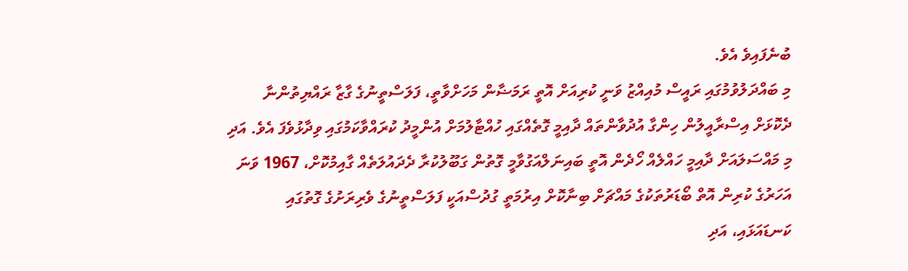ބުނެފައިވެ އެވެ.
މި ބައްދަލުވުމުގައި ރައީސް މުއިއްޒު ވަނީ ކުރިއަށް އޮތީ ރަމަޟާން މަހަށްވާތީ، ފަލަސްތީނުގެ ގާޒާ ރައްޔިތުންނާ ދެކޮޅަށް އިސްރާއީލުން ހިންގާ އުދުވާންތައް ދާއިމީ ގޮތެއްގައި ހުއްޓާލުމަށް އުންމީދު ކުރައްވާކަމުގައި ވިދާޅުވެފަ އެވެ. އަދި މި މައްސަލައަށް ދާއިމީ ހައްލެއް ހޯދެން އޮތީ ބައިނަލްއަގުވާމީ ގޮތުން ގަބޫލުކުރާ ދެދައުލަތެއް ގާއިމުކޮށް، 1967 ވަނަ އަހަރުގެ ކުރިން އޮތް ބޯޑަރުތަކުގެ މައްޗަށް ބިނާކޮށް އިރުމަތީ ގުދުސްއަކީ ފަލަސްތީނުގެ ވެރިރަށުގެ ގޮތުގައި ކަނޑައަޅައި، އަދި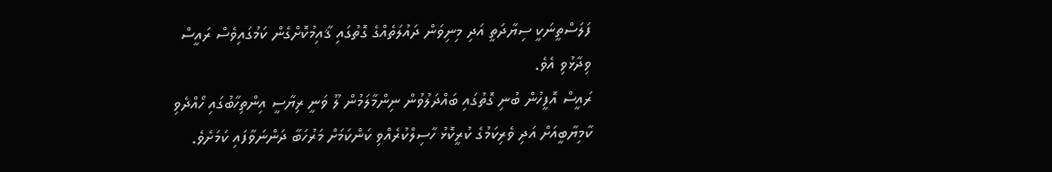ފަލަސްތީނަކީ ސިޔާދަތީ އަދި މިނިވަން ދައުލަތެއްގެ ގޮތުގައި ޤާއިމުކޮށްގެން ކަމުގައިވެސް ރައީސް ވިދާޅުވި އެވެ.
ރައީސް އޮފީހުން ބުނި ގޮތުގައި ބައްދަލުވުން ނިންމާލަމުން ލޫ ވަނީ ރިޔާސީ އިންތިހާބުގައި ހޯއްދެވި ކާމިޔާބީއަށް އަދި ވެރިކަމުގެ ކުރީކޮޅު ހާސިލްކުރެއްވި ކަންކަމަށް މަރުހަބާ ދަންނަވާފައި ކަމަށެވެ.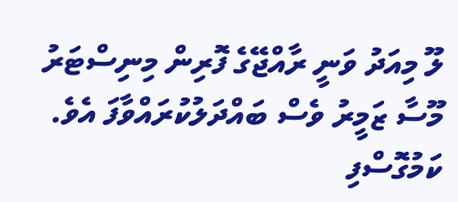ލޫ މިއަދު ވަނީ ރާއްޖޭގެ ފޮރިން މިނިސްޓަރު މޫސާ ޒަމީރު ވެސް ބައްދަލުކުރައްވާފަ އެވެ.
ކަމުގޮސްފި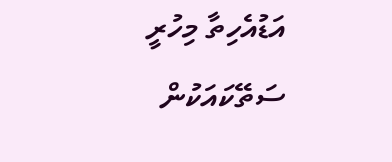އަޑުއެހިތާ މިހުރީ
ސަތޭކައަކުން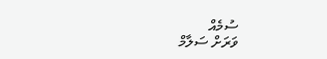ސުމެއް
ވަރަށް ސަލާމް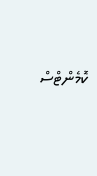ކޮމެންޓްސް